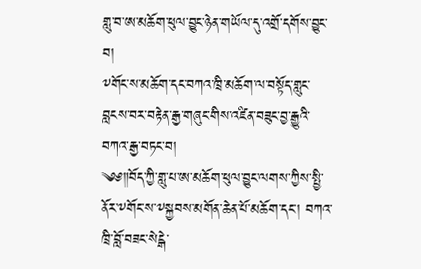གླུ་བ་ཨ་མཆོག་ཕུལ་བྱུང་ཉེན་གཡོལ་དུ་འགྲོ་དགོས་བྱུང་བ།
༸གོང་ས་མཆོག་དང་བཀའ་ཁྲི་མཆོག་ལ་བསྟོད་གླུང་བླངས་བར་བརྟེན་རྒྱ་གཞུང་གིས་འཛིན་བཟུང་བྱ་རྒྱུའི་བཀའ་རྒྱ་བཏང་བ།
༄༅༎བོད་ཀྱི་གླུ་པ་ཨ་མཆོག་ཕུལ་བྱུང་ལགས་ཀྱིས་སྤྱི་ནོར་༸གོང་ས་༸སྐྱབས་མགོན་ཆེན་པོ་མཆོག་དང་། བཀའ་ཁྲི་བློ་བཟང་སེངྒེ་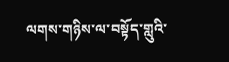ལགས་གཉིས་ལ་བསྟོད་གླུའི་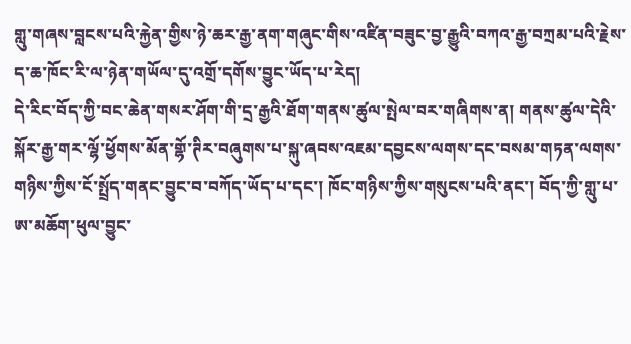གླུ་གཞས་བླངས་པའི་རྐྱེན་གྱིས་ཉེ་ཆར་རྒྱ་ནག་གཞུང་གིས་འཛིན་བཟུང་བྱ་རྒྱུའི་བཀའ་རྒྱ་བཀྲམ་པའི་རྗེས་ད་ཆ་ཁོང་རི་ལ་ཉེན་གཡོལ་དུ་འགྲོ་དགོས་བྱུང་ཡོད་པ་རེད།
དེ་རིང་བོད་ཀྱི་བང་ཆེན་གསར་ཤོག་གི་དྲ་རྒྱའི་ཐོག་གནས་ཚུལ་སྤེལ་བར་གཞིགས་ན། གནས་ཚུལ་དེའི་སྐོར་རྒྱ་གར་ལྷོ་ཕྱོགས་མོན་གྷོ་ཊིར་བཞུགས་པ་སྐུ་ཞབས་འཇམ་དབྱངས་ལགས་དང་བསམ་གཏན་ལགས་གཉིས་ཀྱིས་ངོ་སྤྲོད་གནང་བྱུང་བ་བཀོད་ཡོད་པ་དང་། ཁོང་གཉིས་ཀྱིས་གསུངས་པའི་ནང་། བོད་ཀྱི་གླུ་པ་ཨ་མཆོག་ཕུལ་བྱུང་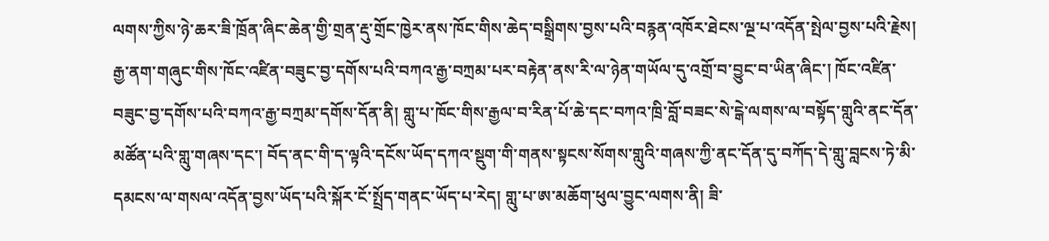ལགས་ཀྱིས་ཉེ་ཆར་ཟི་ཁྲོན་ཞིང་ཆེན་གྱི་གྲན་རྡུ་གྲོང་ཁྱེར་ནས་ཁོང་གིས་ཆེད་བསྒྲིགས་བྱས་པའི་བརྙན་འཁོར་ཐེངས་ལྔ་པ་འདོན་སྤེལ་བྱས་པའི་རྗེས། རྒྱ་ནག་གཞུང་གིས་ཁོང་འཛིན་བཟུང་བྱ་དགོས་པའི་བཀའ་རྒྱ་བཀྲམ་པར་བརྟེན་ནས་རི་ལ་ཉེན་གཡོལ་དུ་འགྲོ་བ་བྱུང་བ་ཡིན་ཞིང་། ཁོང་འཛིན་བཟུང་བྱ་དགོས་པའི་བཀའ་རྒྱ་བཀྲམ་དགོས་དོན་ནི། གླུ་པ་ཁོང་གིས་རྒྱལ་བ་རིན་པོ་ཆེ་དང་བཀའ་ཁྲི་བློ་བཟང་སེ་ངྒེ་ལགས་ལ་བསྟོད་གླུའི་ནང་དོན་མཚོན་པའི་གླུ་གཞས་དང་། བོད་ནང་གི་ད་ལྟའི་དངོས་ཡོད་དཀའ་སྡུག་གི་གནས་སྟངས་སོགས་གླུའི་གཞས་ཀྱི་ནང་དོན་དུ་བཀོད་དེ་གླུ་བླངས་ཏེ་མི་དམངས་ལ་གསལ་འདོན་བྱས་ཡོད་པའི་སྐོར་ངོ་སྤྲོད་གནང་ཡོད་པ་རེད། གླུ་པ་ཨ་མཆོག་ཕུལ་བྱུང་ལགས་ནི། ཟི་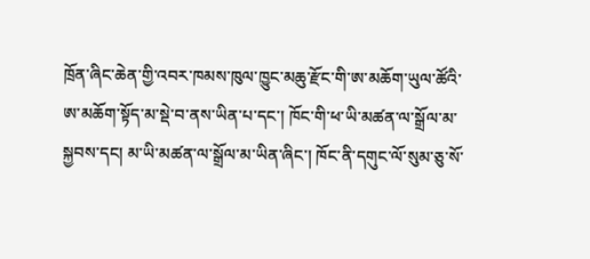ཁྲོན་ཞིང་ཆེན་གྱི་འབར་ཁམས་ཁུལ་ཁྱུང་མཆུ་རྫོང་གི་ཨ་མཆོག་ཡུལ་ཚོའི་ཨ་མཆོག་སྟོད་མ་སྡེ་བ་ནས་ཡིན་པ་དང་། ཁོང་གི་ཕ་ཡི་མཚན་ལ་སྒྲོལ་མ་སྐྱབས་དང། མ་ཡི་མཚན་ལ་སྒྲོལ་མ་ཡིན་ཞིང་། ཁོང་ནི་དགུང་ལོ་སུམ་ཅུ་སོ་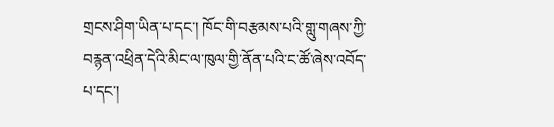གྲངས་ཤིག་ཡིན་པ་དང་། ཁོང་གི་བརྩམས་པའི་གླུ་གཞས་ཀྱི་བརྙན་འཕྲིན་དེའི་མིང་ལ་ཁུལ་གྱི་ནོན་པའི་ང་ཚོ་ཞེས་འབོད་པ་དང་།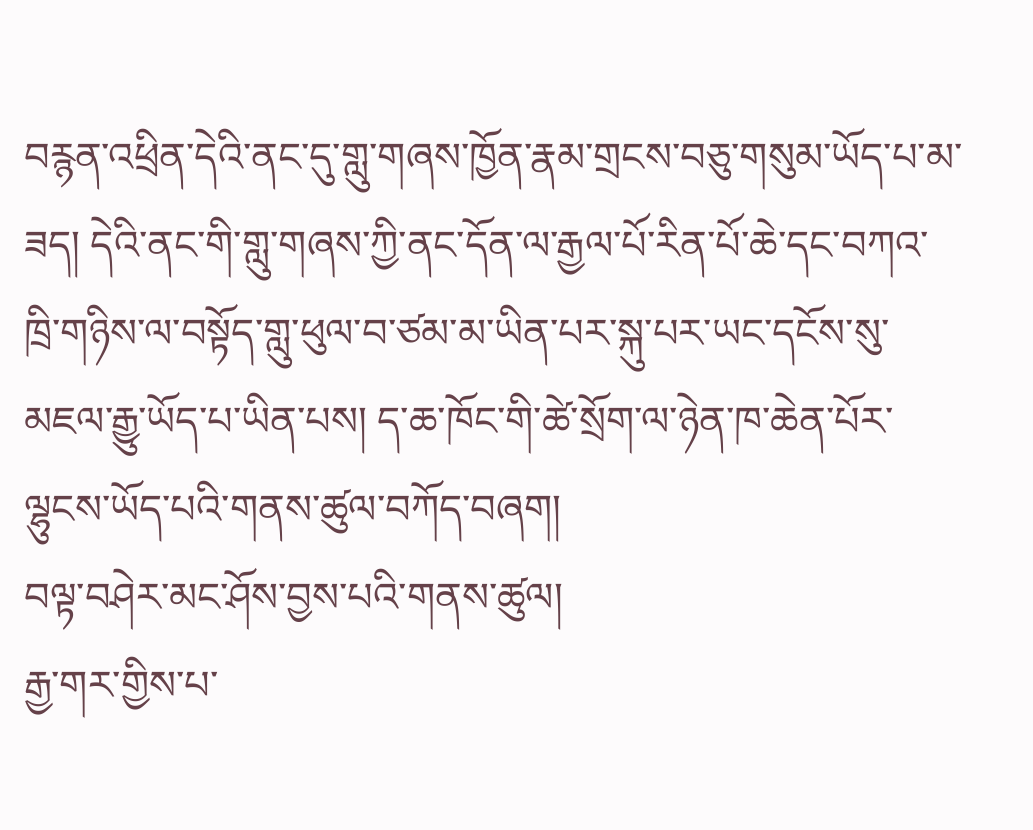བརྙན་འཕྲིན་དེའི་ནང་དུ་གླུ་གཞས་ཁྱོན་རྣམ་གྲངས་བཅུ་གསུམ་ཡོད་པ་མ་ཟད། དེའི་ནང་གི་གླུ་གཞས་ཀྱི་ནང་དོན་ལ་རྒྱལ་པོ་རིན་པོ་ཆེ་དང་བཀའ་ཁྲི་གཉིས་ལ་བསྟོད་གླུ་ཕུལ་བ་ཙམ་མ་ཡིན་པར་སྐུ་པར་ཡང་དངོས་སུ་མཇལ་རྒྱུ་ཡོད་པ་ཡིན་པས། ད་ཆ་ཁོང་གི་ཚེ་སྲོག་ལ་ཉེན་ཁ་ཆེན་པོར་ལྷུངས་ཡོད་པའི་གནས་ཚུལ་བཀོད་བཞག།
བལྟ་བཤེར་མང་ཤོས་བྱས་པའི་གནས་ཚུལ།
རྒྱ་གར་གྱིས་པ་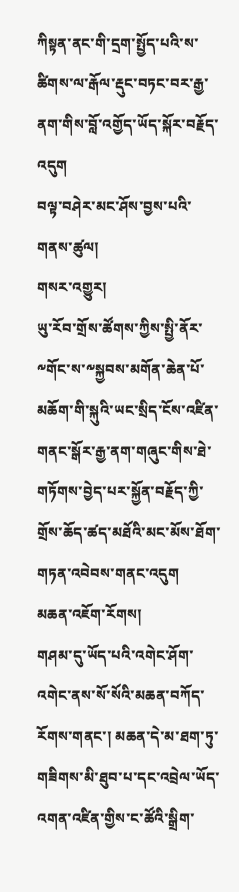ཀིསྟན་ནང་གི་དྲག་སྤྱོད་པའི་ས་ཚིགས་ལ་རྒོལ་རྡུང་བཏང་བར་རྒྱ་ནག་གིས་བློ་འགྱོད་ཡོད་སྐོར་བརྗོད་འདུག
བལྟ་བཤེར་མང་ཤོས་བྱས་པའི་གནས་ཚུལ།
གསར་འགྱུར།
ཡུ་རོབ་གྲོས་ཚོགས་ཀྱིས་སྤྱི་ནོར་༸གོང་ས་༸སྐྱབས་མགོན་ཆེན་པོ་མཆོག་གི་སྐུའི་ཡང་སྲིད་ངོས་འཛིན་གནང་སྒོར་རྒྱ་ནག་གཞུང་གིས་ཐེ་གཏོགས་བྱེད་པར་སྐྱོན་བརྗོད་ཀྱི་གྲོས་ཆོད་ཚད་མཐོའི་མང་མོས་ཐོག་གཏན་འབེབས་གནང་འདུག
མཆན་འཇོག་རོགས།
གཤམ་དུ་ཡོད་པའི་འགེང་ཤོག་འགེང་ནས་སོ་སོའི་མཆན་བཀོད་རོགས་གནང་། མཆན་དེ་མ་ཐག་ཏུ་གཟིགས་མི་ཐུབ་པ་དང་འབྲེལ་ཡོད་འགན་འཛིན་གྱིས་ང་ཚོའི་སྒྲིག་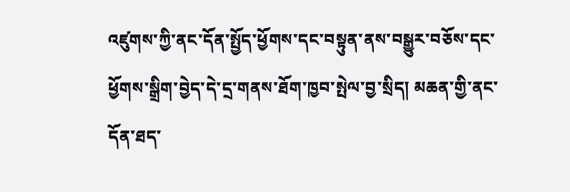འཛུགས་ཀྱི་ནང་དོན་སྤྱོད་ཕྱོགས་དང་བསྟུན་ནས་བསྒྱུར་བཅོས་དང་ཕྱོགས་སྒྲིག་བྱེད་དེ་དྲ་གནས་ཐོག་ཁྱབ་སྤེལ་བྱ་སྲིད། མཆན་གྱི་ནང་དོན་ཐད་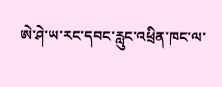ཨེ་ཤེ་ཡ་རང་དབང་རླུང་འཕྲིན་ཁང་ལ་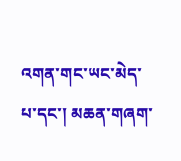འགན་གང་ཡང་མེད་པ་དང་། མཆན་གཞག་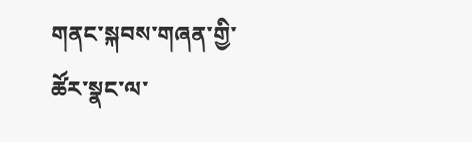གནང་སྐབས་གཞན་གྱི་ཚོར་སྣང་ལ་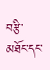བརྩི་མཐོང་དང་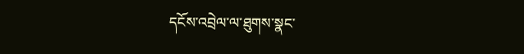དངོས་འབྲེལ་ལ་ཐུགས་སྣང་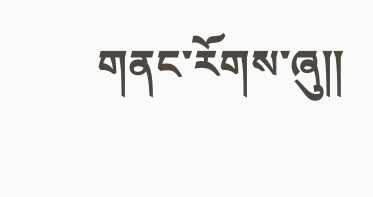གནང་རོགས་ཞུ༎